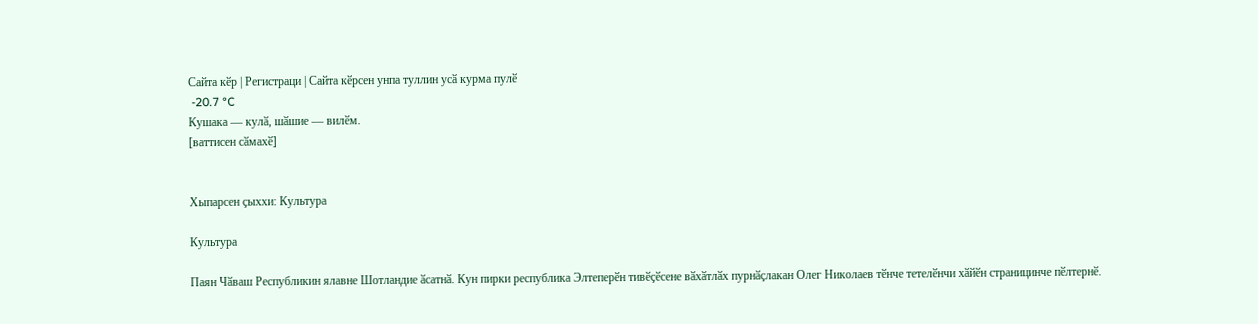Сайта кӗр | Регистраци | Сайта кӗрсен унпа туллин усӑ курма пулӗ
 -20.7 °C
Кушака — кулӑ, шӑшие — вилӗм.
[ваттисен сӑмахӗ]


Хыпарсен ҫыххи: Культура

Культура

Паян Чӑваш Республикин ялавне Шотландие ӑсатнӑ. Кун пирки республика Элтеперӗн тивӗҫӗсене вӑхӑтлӑх пурнӑҫлакан Олег Николаев тӗнче тетелӗнчи хӑйӗн страницинче пӗлтернӗ.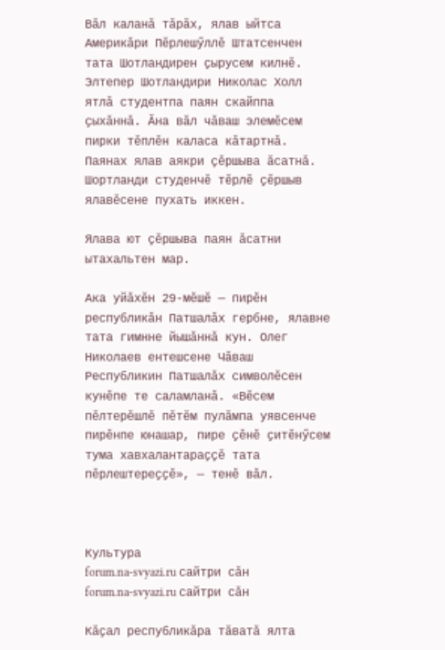Вӑл каланӑ тӑрӑх, ялав ыйтса Америкӑри Пӗрлешӳллӗ Штатсенчен тата Шотландирен ҫырусем килнӗ. Элтепер Шотландири Николас Холл ятлӑ студентпа паян скайппа ҫыхӑннӑ. Ӑна вӑл чӑваш элемӗсем пирки тӗплӗн каласа кӑтартнӑ. Паянах ялав аякри ҫӗршыва ӑсатнӑ. Шортланди студенчӗ тӗрлӗ ҫӗршыв ялавӗсене пухать иккен.

Ялава ют ҫӗршыва паян ӑсатни ытахальтен мар.

Ака уйӑхӗн 29-мӗшӗ — пирӗн республикӑн Патшалӑх гербне, ялавне тата гимнне йышӑннӑ кун. Олег Николаев ентешсене Чӑваш Республикин Патшалӑх символӗсен кунӗпе те саламланӑ. «Вӗсем пӗлтерӗшлӗ пӗтӗм пулӑмпа уявсенче пирӗнпе юнашар, пире ҫӗнӗ ҫитӗнӳсем тума хавхалантараҫҫӗ тата пӗрлештереҫҫӗ», — тенӗ вӑл.



Культура
forum.na-svyazi.ru сайтри сӑн
forum.na-svyazi.ru сайтри сӑн

Кӑҫал республикӑра тӑватӑ ялта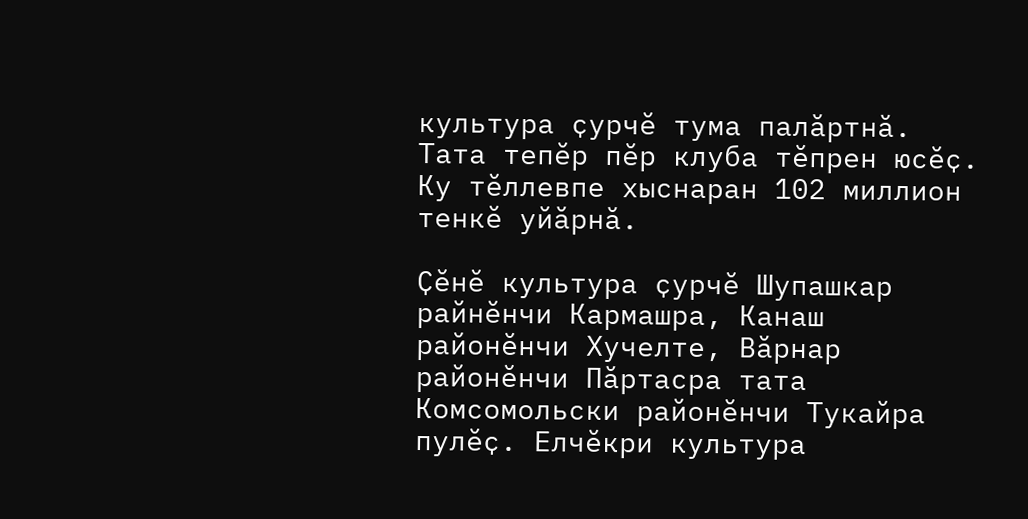культура ҫурчӗ тума палӑртнӑ. Тата тепӗр пӗр клуба тӗпрен юсӗҫ. Ку тӗллевпе хыснаран 102 миллион тенкӗ уйӑрнӑ.

Ҫӗнӗ культура ҫурчӗ Шупашкар райнӗнчи Кармашра, Канаш районӗнчи Хучелте, Вӑрнар районӗнчи Пӑртасра тата Комсомольски районӗнчи Тукайра пулӗҫ. Елчӗкри культура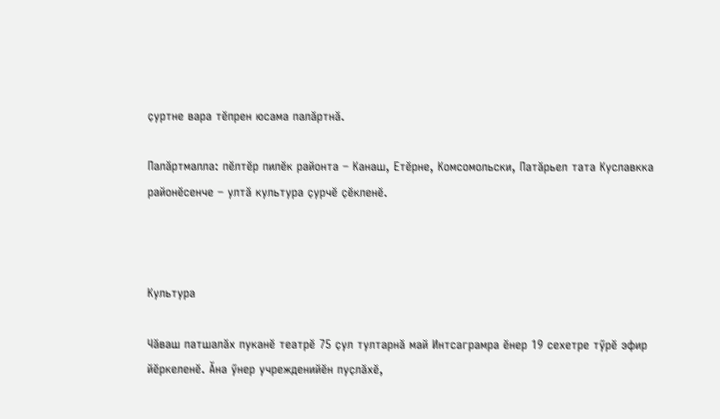ҫуртне вара тӗпрен юсама палӑртнӑ.

Палӑртмалла: пӗлтӗр пилӗк районта – Канаш, Етӗрне, Комсомольски, Патӑрьел тата Куславкка районӗсенче – ултӑ культура ҫурчӗ ҫӗкленӗ.



Культура

Чӑваш патшалӑх пуканӗ театрӗ 75 ҫул тултарнӑ май Интсаграмра ӗнер 19 сехетре тӳрӗ эфир йӗркеленӗ. Ӑна ӳнер учрежденийӗн пуҫлӑхӗ,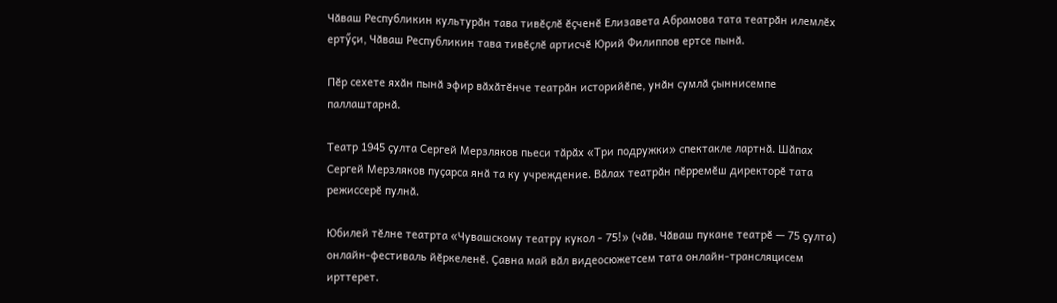Чӑваш Республикин культурӑн тава тивӗҫлӗ ӗҫченӗ Елизавета Абрамова тата театрӑн илемлӗх ертӳҫи, Чӑваш Республикин тава тивӗҫлӗ артисчӗ Юрий Филиппов ертсе пынӑ.

Пӗр сехете яхӑн пынӑ эфир вӑхӑтӗнче театрӑн историйӗпе, унӑн сумлӑ ҫыннисемпе паллаштарнӑ.

Театр 1945 ҫулта Сергей Мерзляков пьеси тӑрӑх «Три подружки» спектакле лартнӑ. Шӑпах Сергей Мерзляков пуҫарса янӑ та ку учреждение. Вӑлах театрӑн пӗрремӗш директорӗ тата режиссерӗ пулнӑ.

Юбилей тӗлне театрта «Чувашскому театру кукол - 75!» (чӑв. Чӑваш пукане театрӗ — 75 ҫулта) онлайн-фестиваль йӗркеленӗ. Ҫавна май вӑл видеосюжетсем тата онлайн-трансляцисем ирттерет.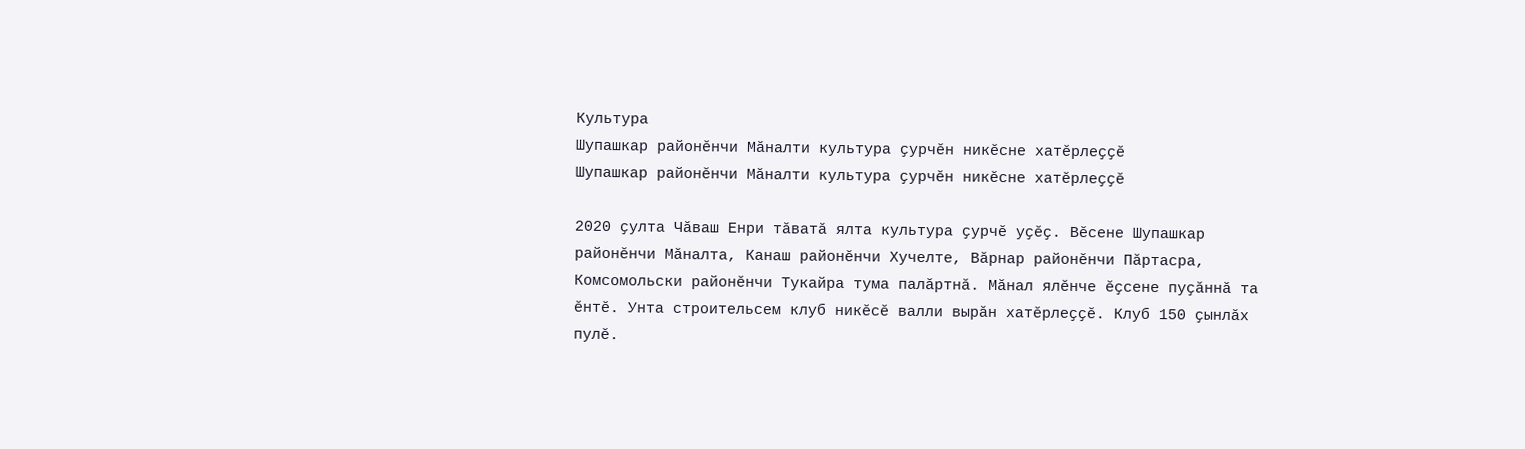Культура
Шупашкар районӗнчи Мӑналти культура ҫурчӗн никӗсне хатӗрлеҫҫӗ
Шупашкар районӗнчи Мӑналти культура ҫурчӗн никӗсне хатӗрлеҫҫӗ

2020 ҫулта Чӑваш Енри тӑватӑ ялта культура ҫурчӗ уҫӗҫ. Вӗсене Шупашкар районӗнчи Мӑналта, Канаш районӗнчи Хучелте, Вӑрнар районӗнчи Пӑртасра, Комсомольски районӗнчи Тукайра тума палӑртнӑ. Мӑнал ялӗнче ӗҫсене пуҫӑннӑ та ӗнтӗ. Унта строительсем клуб никӗсӗ валли вырӑн хатӗрлеҫҫӗ. Клуб 150 ҫынлӑх пулӗ.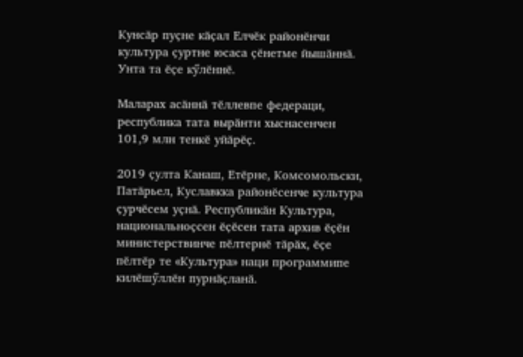Кунсӑр пуҫне кӑҫал Елчӗк районӗнчи культура ҫуртне юсаса ҫӗнетме йышӑннӑ. Унта та ӗҫе кӳлӗннӗ.

Маларах асӑннӑ тӗллевпе федераци, республика тата вырӑнти хыснасенчен 101,9 млн тенкӗ уйӑрӗҫ.

2019 ҫулта Канаш, Етӗрне, Комсомольски, Патӑрьел, Куславкка районӗсенче культура ҫурчӗсем уҫнӑ. Республикӑн Культура, национальноҫсен ӗҫӗсен тата архив ӗҫӗн министерствинче пӗлтернӗ тӑрӑх, ӗҫе пӗлтӗр те «Культура» наци программипе килӗшӳллӗн пурнӑҫланӑ.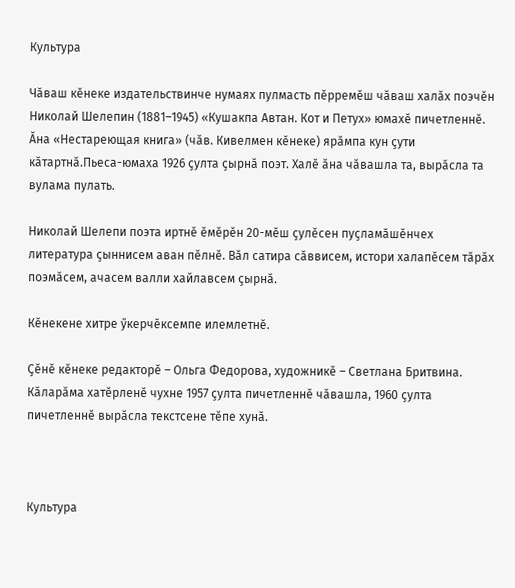Культура

Чӑваш кӗнеке издательствинче нумаях пулмасть пӗрремӗш чӑваш халӑх поэчӗн Николай Шелепин (1881–1945) «Кушакпа Автан. Кот и Петух» юмахӗ пичетленнӗ. Ӑна «Нестареющая книга» (чӑв. Кивелмен кӗнеке) ярӑмпа кун ҫути кӑтартнӑ.Пьеса-юмаха 1926 ҫулта ҫырнӑ поэт. Халӗ ӑна чӑвашла та, вырӑсла та вулама пулать.

Николай Шелепи поэта иртнӗ ӗмӗрӗн 20-мӗш ҫулӗсен пуҫламӑшӗнчех литература ҫыннисем аван пӗлнӗ. Вӑл сатира сӑввисем, истори халапӗсем тӑрӑх поэмӑсем, ачасем валли хайлавсем ҫырнӑ.

Кӗнекене хитре ӳкерчӗксемпе илемлетнӗ.

Ҫӗнӗ кӗнеке редакторӗ – Ольга Федорова, художникӗ – Светлана Бритвина. Кӑларӑма хатӗрленӗ чухне 1957 ҫулта пичетленнӗ чӑвашла, 1960 ҫулта пичетленнӗ вырӑсла текстсене тӗпе хунӑ.



Культура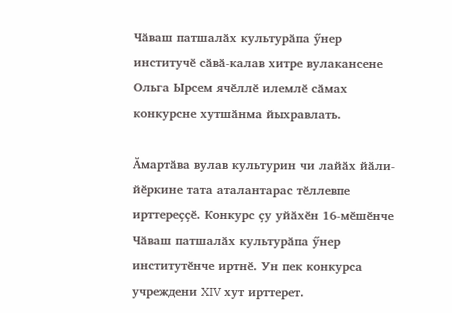Чӑваш патшалӑх культурӑпа ӳнер институчӗ сӑвӑ-калав хитре вулакансене Ольга Ырсем ячӗллӗ илемлӗ сӑмах конкурсне хутшӑнма йыхравлать.

Ӑмартӑва вулав культурин чи лайӑх йӑли-йӗркине тата аталантарас тӗллевпе ирттереҫҫӗ. Конкурс ҫу уйӑхӗн 16-мӗшӗнче Чӑваш патшалӑх культурӑпа ӳнер институтӗнче иртнӗ. Ун пек конкурса учреждени XIV хут ирттерет.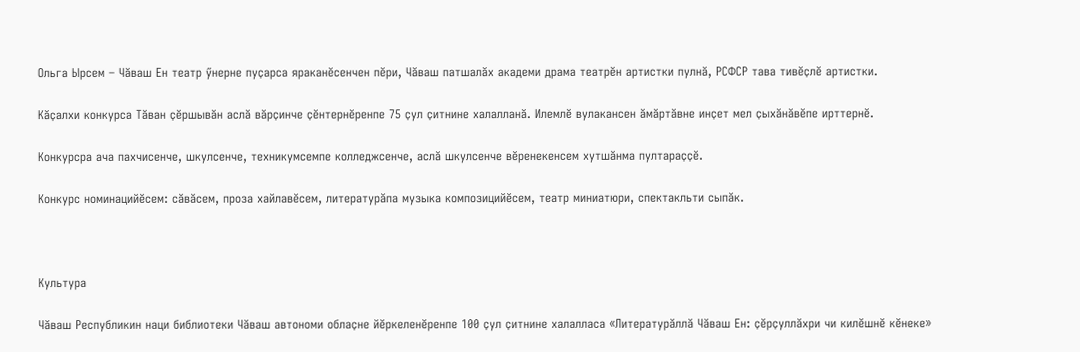Ольга Ырсем – Чӑваш Ен театр ӳнерне пуҫарса яраканӗсенчен пӗри, Чӑваш патшалӑх академи драма театрӗн артистки пулнӑ, РСФСР тава тивӗҫлӗ артистки.

Кӑҫалхи конкурса Тӑван ҫӗршывӑн аслӑ вӑрҫинче ҫӗнтернӗренпе 75 ҫул ҫитнине халалланӑ. Илемлӗ вулакансен ӑмӑртӑвне инҫет мел ҫыхӑнӑвӗпе ирттернӗ.

Конкурсра ача пахчисенче, шкулсенче, техникумсемпе колледжсенче, аслӑ шкулсенче вӗренекенсем хутшӑнма пултараҫҫӗ.

Конкурс номинацийӗсем: сӑвӑсем, проза хайлавӗсем, литературӑпа музыка композицийӗсем, театр миниатюри, спектакльти сыпӑк.



Культура

Чӑваш Республикин наци библиотеки Чӑваш автономи облаҫне йӗркеленӗренпе 100 ҫул ҫитнине халалласа «Литературӑллӑ Чӑваш Ен: ҫӗрҫуллӑхри чи килӗшнӗ кӗнеке»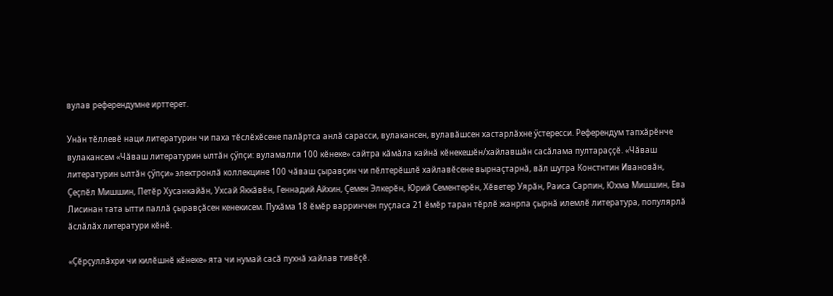вулав референдумне ирттерет.

Унӑн тӗллевӗ наци литературин чи паха тӗслӗхӗсене палӑртса анлӑ сарасси, вулакансен, вулавӑшсен хастарлӑхне ӳстересси. Референдум тапхӑрӗнче вулакансем «Чӑваш литературин ылтӑн ҫӳпҫи: вуламалли 100 кӗнеке» сайтра кӑмӑла кайнӑ кӗнекешӗн/хайлавшӑн сасӑлама пултараҫҫӗ. «Чӑваш литературин ылтӑн ҫӳпҫи» электронлӑ коллекцине 100 чӑваш ҫыравҫин чи пӗлтерӗшлӗ хайлавӗсене вырнаҫтарнӑ, вӑл шутра Констнтин Ивановӑн, Ҫеҫпӗл Мишшин, Петӗр Хусанкайӑн, Ухсай Яккӑвӗн, Геннадий Айхин, Ҫемен Элкерӗн, Юрий Сементерӗн, Хӗветер Уярӑн, Раиса Сарпин, Юхма Мишшин, Ева Лисинан тата ытти паллӑ ҫыравҫӑсен кенекисем. Пухӑма 18 ӗмӗр варринчен пуҫласа 21 ӗмӗр таран тӗрлӗ жанрпа ҫырнӑ илемлӗ литература, популярлӑ ӑслӑлӑх литератури кӗнӗ.

«Ҫӗрҫуллӑхри чи килӗшнӗ кӗнеке» ята чи нумай сасӑ пухнӑ хайлав тивӗҫӗ.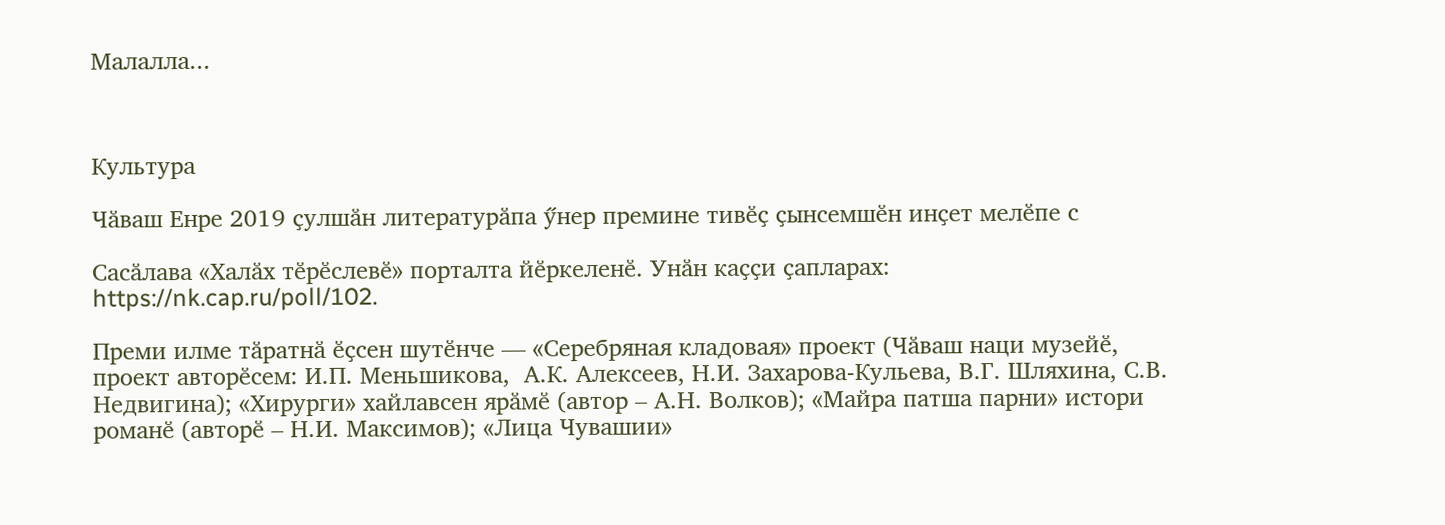Малалла...



Культура

Чӑваш Енре 2019 ҫулшӑн литературӑпа ӳнер премине тивӗҫ ҫынсемшӗн инҫет мелӗпе с

Сасӑлава «Халӑх тӗрӗслевӗ» порталта йӗркеленӗ. Унӑн каҫҫи ҫапларах: https://nk.cap.ru/poll/102.

Преми илме тӑратнӑ ӗҫсен шутӗнче — «Серебряная кладовая» проект (Чӑваш наци музейӗ, проект авторӗсем: И.П. Меньшикова,  А.К. Алексеев, Н.И. Захарова-Кульева, В.Г. Шляхина, С.В. Недвигина); «Хирурги» хайлавсен ярӑмӗ (автор – А.Н. Волков); «Майра патша парни» истори романӗ (авторӗ – Н.И. Максимов); «Лица Чувашии»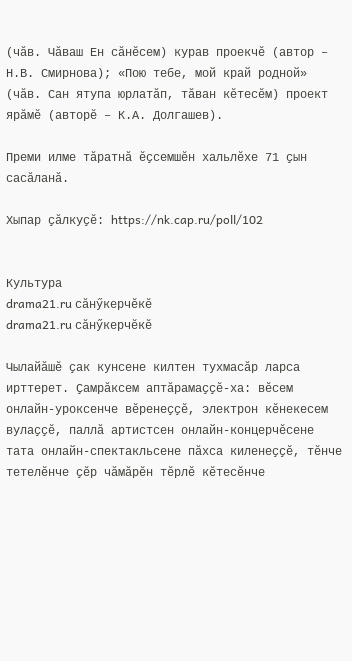(чӑв. Чӑваш Ен сӑнӗсем) курав проекчӗ (автор – Н.В. Смирнова); «Пою тебе, мой край родной» (чӑв. Сан ятупа юрлатӑп, тӑван кӗтесӗм) проект ярӑмӗ (авторӗ – К.А. Долгашев).

Преми илме тӑратнӑ ӗҫсемшӗн хальлӗхе 71 ҫын сасӑланӑ.

Хыпар ҫӑлкуҫӗ: https://nk.cap.ru/poll/102


Культура
drama21.ru сӑнӳкерчӗкӗ
drama21.ru сӑнӳкерчӗкӗ

Чылайӑшӗ ҫак кунсене килтен тухмасӑр ларса ирттерет. Ҫамрӑксем аптӑрамаҫҫӗ-ха: вӗсем онлайн-уроксенче вӗренеҫҫӗ, электрон кӗнекесем вулаҫҫӗ, паллӑ артистсен онлайн-концерчӗсене тата онлайн-спектакльсене пӑхса киленеҫҫӗ, тӗнче тетелӗнче ҫӗр чӑмӑрӗн тӗрлӗ кӗтесӗнче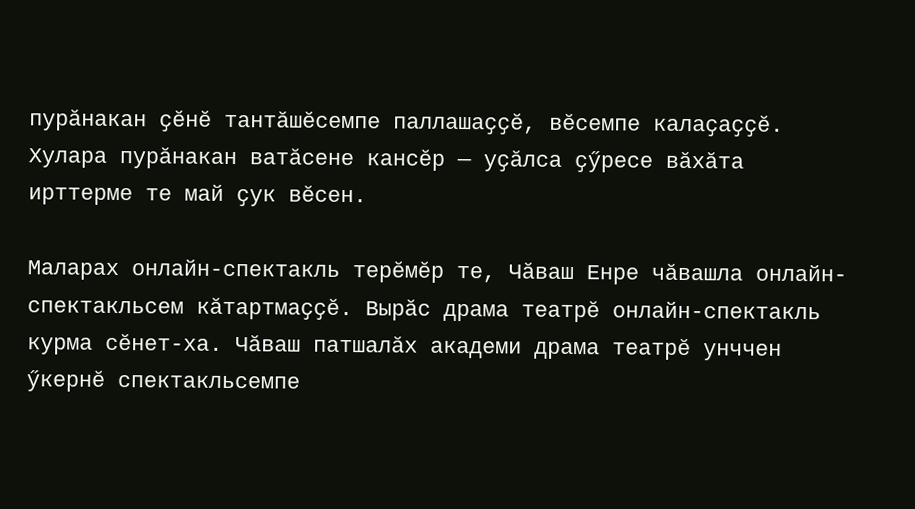пурӑнакан ҫӗнӗ тантӑшӗсемпе паллашаҫҫӗ, вӗсемпе калаҫаҫҫӗ. Хулара пурӑнакан ватӑсене кансӗр — уҫӑлса ҫӳресе вӑхӑта ирттерме те май ҫук вӗсен.

Маларах онлайн-спектакль терӗмӗр те, Чӑваш Енре чӑвашла онлайн-спектакльсем кӑтартмаҫҫӗ. Вырӑс драма театрӗ онлайн-спектакль курма сӗнет-ха. Чӑваш патшалӑх академи драма театрӗ унччен ӳкернӗ спектакльсемпе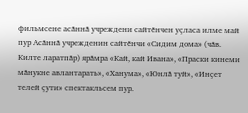фильмсене асӑннӑ учреждени сайтӗнчен уҫласа илме май пур Асӑннӑ учрежденин сайтӗнчи «Сидим дома» (чӑв. Килте ларатпӑр) ярӑмра «Кай, кай Ивана», «Праски кинеми мӑнукне авлантарать», «Ханума», «Юнлӑ туй», «Инҫет телей ҫути» спектакльсем пур.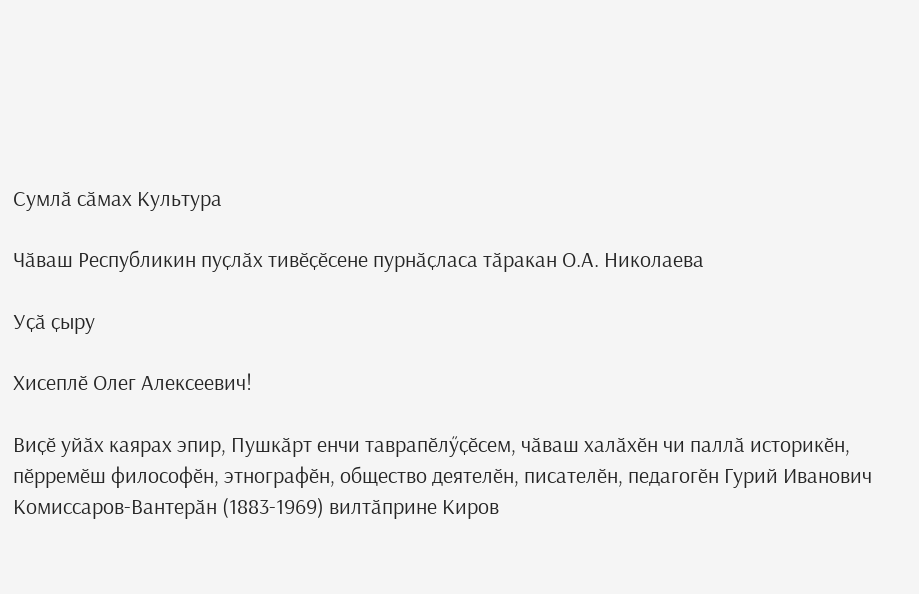Сумлӑ сӑмах Культура

Чӑваш Республикин пуҫлӑх тивӗҫӗсене пурнӑҫласа тӑракан О.А. Николаева

Уҫӑ ҫыру

Хисеплӗ Олег Алексеевич!

Виҫӗ уйӑх каярах эпир, Пушкӑрт енчи таврапӗлӳҫӗсем, чӑваш халӑхӗн чи паллӑ историкӗн, пӗрремӗш философӗн, этнографӗн, общество деятелӗн, писателӗн, педагогӗн Гурий Иванович Комиссаров-Вантерӑн (1883-1969) вилтӑприне Киров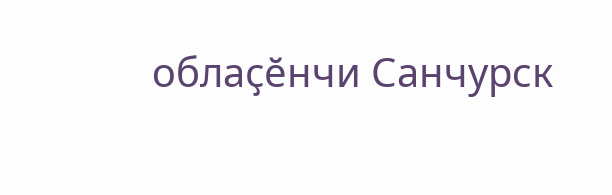облаҫӗнчи Санчурск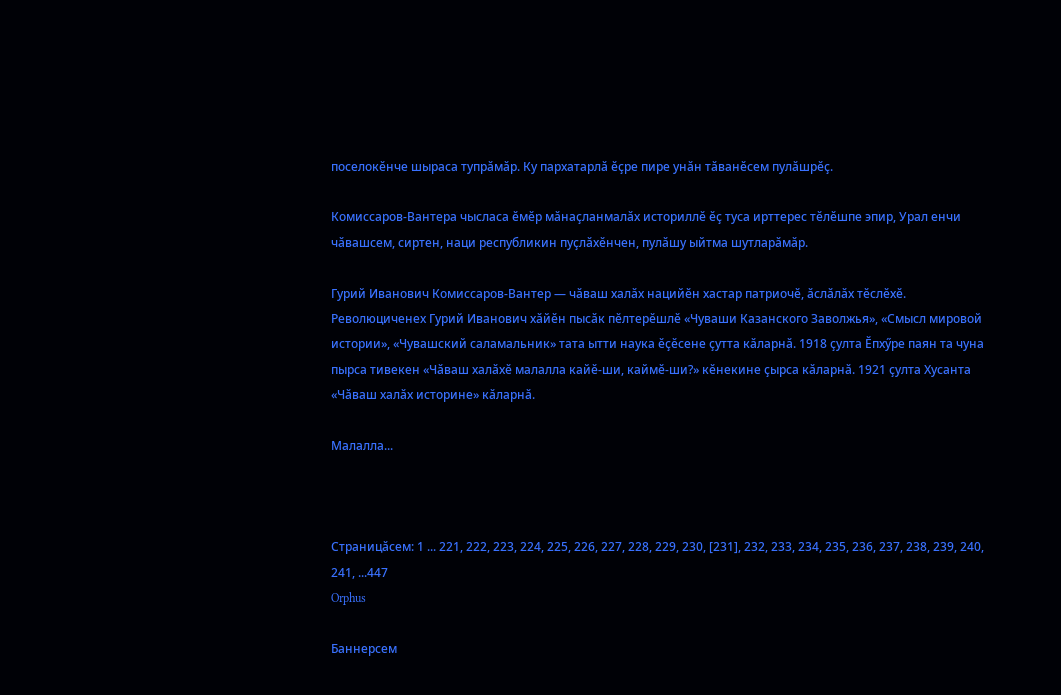поселокӗнче шыраса тупрӑмӑр. Ку пархатарлӑ ӗҫре пире унӑн тӑванӗсем пулӑшрӗҫ.

Комиссаров-Вантера чысласа ӗмӗр мӑнаҫланмалӑх историллӗ ӗҫ туса ирттерес тӗлӗшпе эпир, Урал енчи чӑвашсем, сиртен, наци республикин пуҫлӑхӗнчен, пулӑшу ыйтма шутларӑмӑр.

Гурий Иванович Комиссаров-Вантер — чӑваш халӑх нацийӗн хастар патриочӗ, ӑслӑлӑх тӗслӗхӗ. Революциченех Гурий Иванович хӑйӗн пысӑк пӗлтерӗшлӗ «Чуваши Казанского Заволжья», «Смысл мировой истории», «Чувашский саламальник» тата ытти наука ӗҫӗсене ҫутта кӑларнӑ. 1918 ҫулта Ӗпхӳре паян та чуна пырса тивекен «Чӑваш халӑхӗ малалла кайӗ-ши, каймӗ-ши?» кӗнекине ҫырса кӑларнӑ. 1921 ҫулта Хусанта «Чӑваш халӑх историне» кӑларнӑ.

Малалла...



Страницӑсем: 1 ... 221, 222, 223, 224, 225, 226, 227, 228, 229, 230, [231], 232, 233, 234, 235, 236, 237, 238, 239, 240, 241, ...447
Orphus

Баннерсем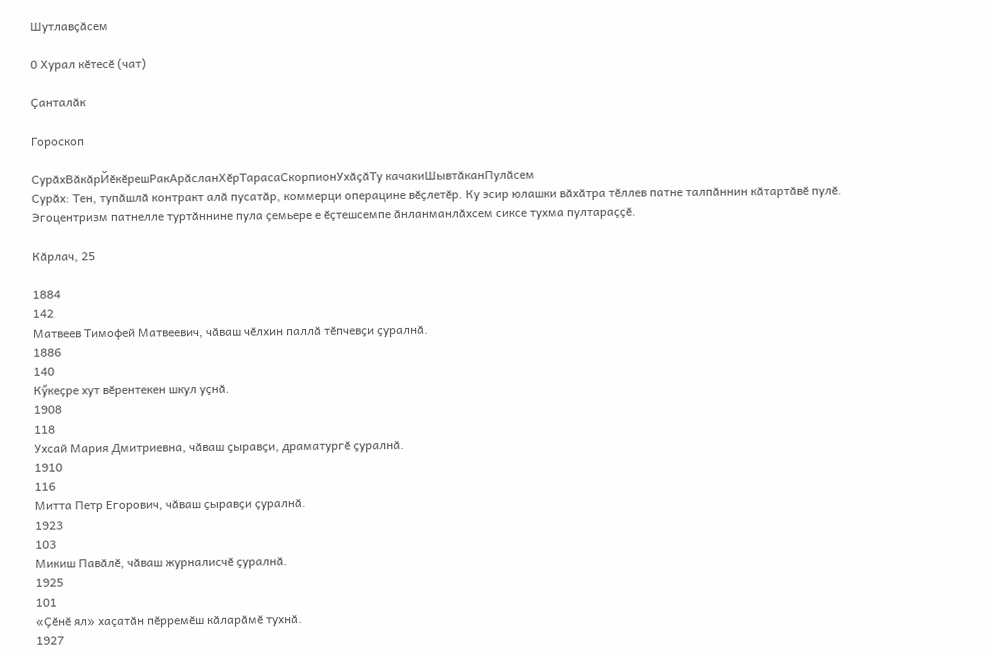Шутлавҫӑсем

0 Хурал кӗтесӗ (чат)

Ҫанталӑк

Гороскоп

СурӑхВӑкӑрЙӗкӗрешРакАрӑсланХӗрТарасаСкорпионУхӑҫӑТу качакиШывтӑканПулӑсем
Сурӑх: Тен, тупӑшлӑ контракт алӑ пусатӑр, коммерци операцине вӗҫлетӗр. Ку эсир юлашки вӑхӑтра тӗллев патне талпӑннин кӑтартӑвӗ пулӗ. Эгоцентризм патнелле туртӑннине пула ҫемьере е ӗҫтешсемпе ӑнланманлӑхсем сиксе тухма пултараҫҫӗ.

Кӑрлач, 25

1884
142
Матвеев Тимофей Матвеевич, чӑваш чӗлхин паллӑ тӗпчевҫи ҫуралнӑ.
1886
140
Кӳкеҫре хут вӗрентекен шкул уҫнӑ.
1908
118
Ухсай Мария Дмитриевна, чӑваш ҫыравҫи, драматургӗ ҫуралнӑ.
1910
116
Митта Петр Егорович, чӑваш ҫыравҫи ҫуралнӑ.
1923
103
Микиш Павӑлӗ, чӑваш журналисчӗ ҫуралнӑ.
1925
101
«Ҫӗнӗ ял» хаҫатӑн пӗрремӗш кӑларӑмӗ тухнӑ.
1927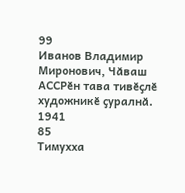99
Иванов Владимир Миронович, Чӑваш АССРӗн тава тивӗҫлӗ художникӗ ҫуралнӑ.
1941
85
Тимухха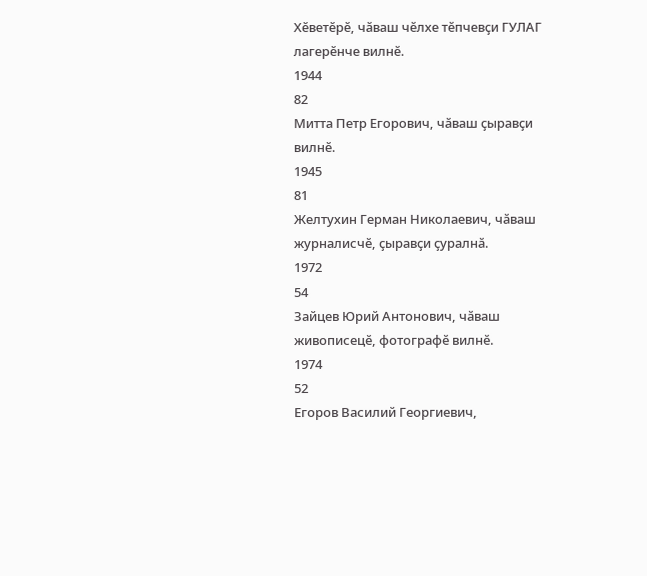Хӗветӗрӗ, чӑваш чӗлхе тӗпчевҫи ГУЛАГ лагерӗнче вилнӗ.
1944
82
Митта Петр Егорович, чӑваш ҫыравҫи вилнӗ.
1945
81
Желтухин Герман Николаевич, чӑваш журналисчӗ, ҫыравҫи ҫуралнӑ.
1972
54
Зайцев Юрий Антонович, чӑваш живописецӗ, фотографӗ вилнӗ.
1974
52
Егоров Василий Георгиевич,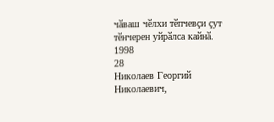чӑваш чӗлхи тӗпчевҫи ҫут тӗнчерен уйрӑлса кайнӑ.
1998
28
Николаев Георгий Николаевич,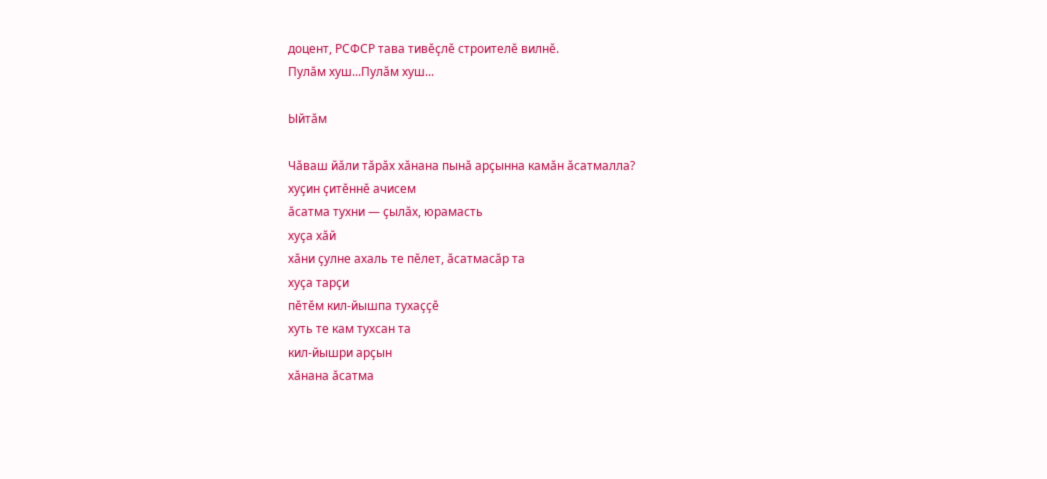доцент, РСФСР тава тивӗҫлӗ строителӗ вилнӗ.
Пулӑм хуш...Пулӑм хуш...

Ыйтӑм

Чӑваш йӑли тӑрӑх хӑнана пынӑ арҫынна камӑн ӑсатмалла?
хуҫин ҫитӗннӗ ачисем
ӑсатма тухни — ҫылӑх, юрамасть
хуҫа хӑй
хӑни ҫулне ахаль те пӗлет, ӑсатмасӑр та
хуҫа тарҫи
пӗтӗм кил-йышпа тухаҫҫӗ
хуть те кам тухсан та
кил-йышри арҫын
хӑнана ӑсатма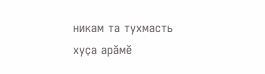никам та тухмасть
хуҫа арӑмӗ